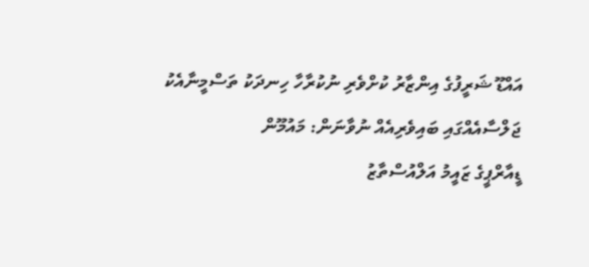އައްޑޫ ޝަރީފުގެ އިންޒާރު ކުށްވެރި ނުކުރާހާ ހިނދަކު ތަސްމީނާއެކު ޖަލްސާއެއްގައި ބައިވެރިއެއް ނުވާނަން: މައުމޫން
ޑީއާރްޕީގެ ޒައީމު އަލްއުސްތާޒު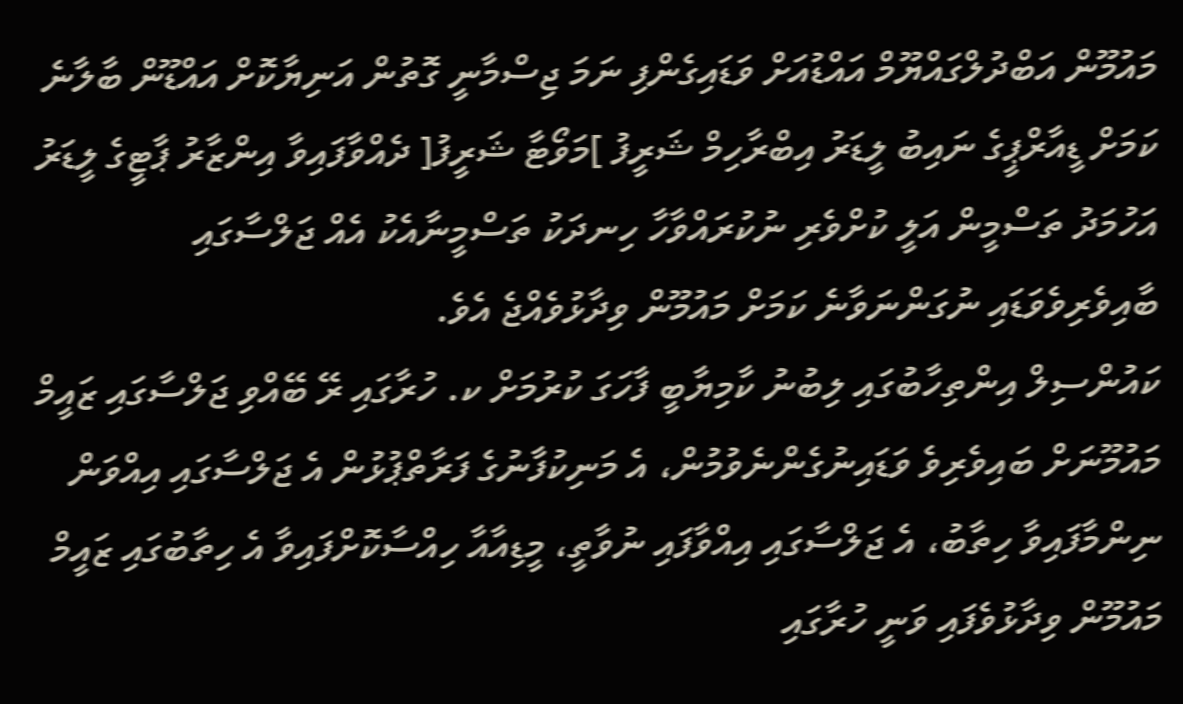މައުމޫން އަބްދުލްގައްޔޫމް އައްޑުއަށް ވަޑައިގެންފި ނަމަ ޖިސްމާނީ ގޮތުން އަނިޔާކޮށް އައްޑޫން ބާލާނެ ކަމަށް ޑީއާރްޕީގެ ނައިބު ލީޑަރު އިބްރާހިމް ޝަރީފު ]މަވޯޓާ ޝަރީފު[ ދެއްވާފައިވާ އިންޒާރު ޕާޓީގެ ލީޑަރު އަހުމަދު ތަސްމީން އަލީ ކުށްވެރި ނުކުރައްވާހާ ހިނދަކު ތަސްމީނާއެކު އެއް ޖަލްސާގައި ބާއިވެރިވެވަޑައި ނުގަންނަވާނެ ކަމަށް މައުމޫން ވިދާޅުވެއްޖެ އެވެ.
ކައުންސިލް އިންތިހާބުގައި ލިބުނު ކާމިޔާބީ ފާހަގަ ކުރުމަށް ކ. ހުރާގައި ރޭ ބޭއްވި ޖަލްސާގައި ޒައީމް މައުމޫނަށް ބައިވެރިވެ ވަޑައިނުގެންނެވުމުން، އެ މަނިކުފާނުގެ ފަރާތްޕުޅުން އެ ޖަލްސާގައި އިއްވަން ނިންމާފައިވާ ހިތާބު، އެ ޖަލްސާގައި އިއްވާފައި ނުވާތީ، މީޑިއާއާ ހިއްސާކޮށްފައިވާ އެ ހިތާބުގައި ޒައީމް މައުމޫން ވިދާޅުވެފައި ވަނީ ހުރާގައި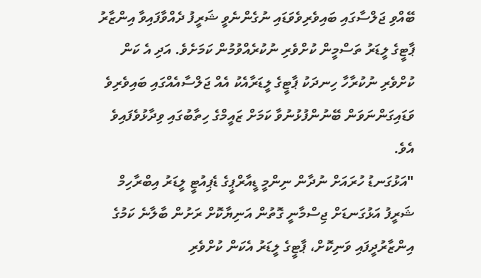ބޭއްވި ޖަލްސާގައި ބައިވެރިވެވަޑައި ނުގެންނެވީ ޝަރީފު ދެއްވާފައިވާ އިންޒާރު ޕާޓީގެ ލީޑަރު ތަސްމީން ކުށްވެރި ނުކުރެއްވުމުން ކަމަށެވެ. އަދި އެ ކަން ކުށްވެރި ނުކުރާހާ ހިނދަކު ޕާޓީގެ ލީޑަރާއެކު އެއް ޖަލްސާއެއްގައި ބައިވެރިވެ ވަޑައިގަންނަވަން ބޭނުންފުޅުނުވާ ކަމަށް ޒައީމްގެ ހިތާބުގައި ވިދާޅުވެފައިވެ އެވެ.
"އަޅުގަނޑު ހުރައަށް ނުދާން ނިންމީ ޑީއާރްޕީގެ ޑެޕިއުޓީ ލީޑަރު އިބްރާހިމް ޝަރީފު އަޅުގަނޑަށް ޖިސްމާނީ ގޮތުން އަނިޔާކޮށް ރަށުން ބާލާނެ ކަމުގެ އިންޒާރުދީފައި ވަނިކޮށް، ޕާޓީގެ ލީޑަރު އެކަން ކުށްވެރި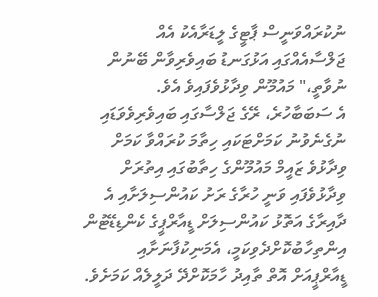ނުކުރައްވަނީސް ޕާޓީގެ ލީޑަރާއެކު އެއް ޖަލްސާއެއްގައި އަޅުގަނޑު ބައިވެރިވާން ބޭނުން ނުވާތީ،" މައުމޫން ވިދާޅުވެފައިވެ އެވެ.
އެ ސަބަބާހުރެ، ރޭގެ ޖަލްސާގައި ބައިވެރިވެވަޑައި ނުގެނެވުނު ކަމަށްޓަކައި ހިތާމަ ކުރައްވާ ކަމަށް ވިދާޅުވެ ޒައީމް މައުމޫންގެ ހިތާބުގައި އިތުރަށް ވިދާޅުވެފައި ވަނީ ހުރާގެ ރަށު ކައުންސިލަށާއި އެ ދާއިރާގެ އަތޮޅު ކައުންސިލަށް ޑީއާރްޕީގެ ކެންޑިޑޭޓުން އިންތިހާބުކޮށްދެވިކަމީ، އެމަނިކުފާނަށާއި ޑީއާރްޕީއަށް އޮތް ތާއިދު ހާމަކޮށްދޭ ދަލީލެއް ކަމަށެވެ.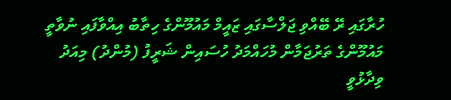ހުރާގައި ރޭ ބޭއްވި ޖަލްސާގައި ޒައީމް މައުމޫންގެ ހިތާބު އިއްވާފައި ނުވާތީ މައުމޫންގެ ތަރުޖަމާން މުހައްމަދު ހުސައިން ޝަރީފު (މުންދު) މިއަދު ވިދާޅުވީ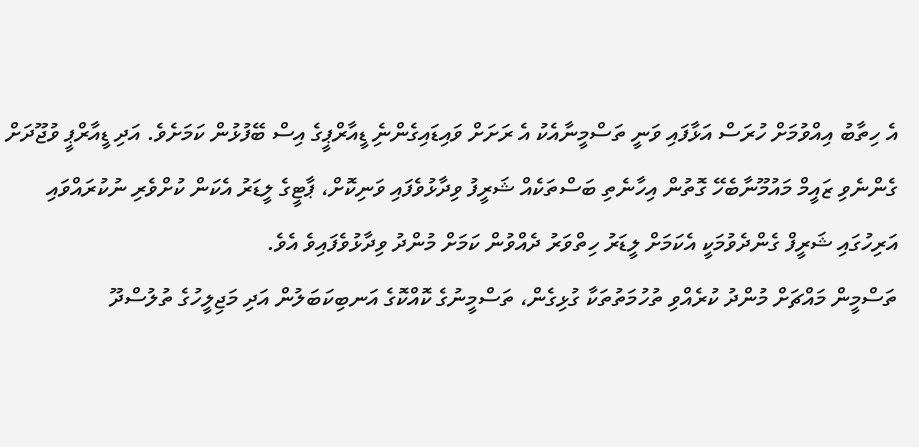އެ ހިތާބު އިއްވުމަށް ހުރަސް އަޅާފައި ވަނީ ތަސްމީނާއެކު އެ ރަށަށް ވައިޑައިގެންނެި ޑީއާރްޕީގެ އިސް ބޭފުޅުން ކަމަށެވެ. އަދި ޑީއާރްޕީ ވުޖޫދަށް ގެންނެވި ޒައީމް މައުމޫނާބެހޭ ގޮތުން އިހާނެތި ބަސްތަކެއް ޝަރީފު ވިދާޅުވެފައި ވަނިކޮށް، ޕާޓީގެ ލީޑަރު އެކަން ކުށްވެރި ނުކުރައްވައި އަރިހުގައި ޝަރީފް ގެންދެވުމަކީ އެކަމަށް ލީޑަރު ހިތްވަރު ދެއްވުން ކަމަށް މުންދު ވިދާޅުވެފައިވެ އެވެ.
ތަސްމީން މައްޗަށް މުންދު ކުރެއްވި ތުހުމަތުތަކާ ގުޅިގެން، ތަސްމީނުގެ ކޮއްކޮގެ އަނބިކަބަލުން އަދި މަޖިލީހުގެ ތުލުސްދޫ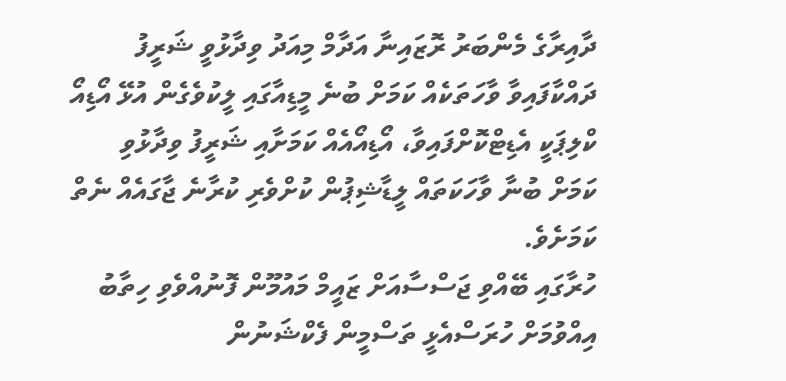ދާއިރާގެ މެންބަރު ރޮޒައިނާ އަދާމް މިއަދު ވިދާޅުވީ ޝަރީފު ދައްކާފައިވާ ވާހަތަކެއް ކަމަށް ބުނެ މީޑިއާގައި ލީކުވެގެން އުޅޭ އޯޑިއޯ ކްލިޕަކީ އެޑިޓްކޮށްފައިވާ، އޯޑިއޯއެއް ކަމަށާއި ޝަރީފު ވިދާޅުވި ކަމަށް ބުނާ ވާހަކަތައް ލީޑާޝިޕުން ކުށްވެރި ކުރާނެ ޖާގައެއް ނެތް ކަމަށެވެ.
ހުރާގައި ބޭއްވި ޖަސްސާއަށް ޒައީމް މައުމޫން ފޮނުއްވެވި ހިތާބު އިއްވުމަށް ހުރަސްއެޅީ ތަސްމީން ފެކްޝަނުން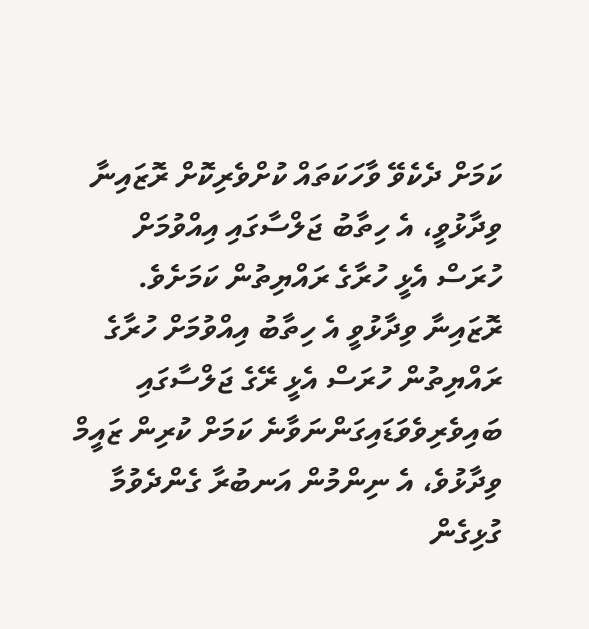ކަމަށް ދެކެވޭ ވާހަކަތައް ކުށްވެރިކޮށް ރޮޒައިނާ ވިދާޅުވީ، އެ ހިތާބު ޖަލްސާގައި އިއްވުމަށް ހުރަސް އެޅީ ހުރާގެ ރައްޔިތުން ކަމަށެވެ.
ރޮޒައިނާ ވިދާޅުވީ އެ ހިތާބު އިއްވުމަށް ހުރާގެ ރައްޔިތުން ހުރަސް އެޅީ ރޭގެ ޖަލްސާގައި ބައިވެރިވެވަޑައިގަންނަވާނެ ކަމަށް ކުރިން ޒައީމް ވިދާޅުވެ، އެ ނިންމުން އަނބުރާ ގެންދެވުމާ ގުޅިގެން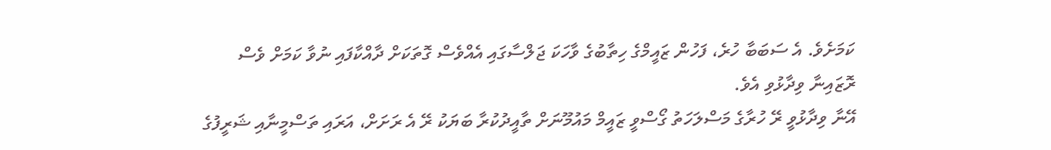ކަމަށެވެ. އެ ސަބަބާ ހުރެ، ފަހުން ޒައީމްގެ ހިތާބުގެ ވާހަކަ ޖަލްސާގައި އެއްވެސް ގޮތަކަށް ދާއްކާފައި ނުވާ ކަމަށް ވެސް ރޮޒައިނާ ވިދާޅުވި އެވެ.
އޭނާ ވިދާޅުވީ ރޭ ހުރާގެ މަސްލަހަތު ގޯސްވީ ޒައީމް މައުމޫނަށް ތާއީދުކުރާ ބަޔަކު ރޭ އެ ރަށަށް، އަރައި ތަސްމީނާއި ޝަރީފުގެ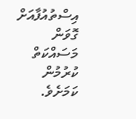އިސްތުއުފާއަށް ގޮވަން މަސައްކަތް ކުރުމުން ކަމަށެވެ.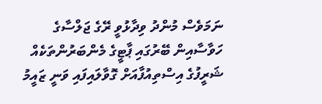ނަމަވެސް މުންދު ވިދާޅުވީ ރޭގެ ޖަލްސާގެ ހަވާސާއިން ބޭރުގައި ޕާޓީގެ މެންބަރުންތަކެއް ޝަރީފުގެ އިސްތިއުފާއަށް ގޮވާލައިފައި ވަނީ ޒައީމު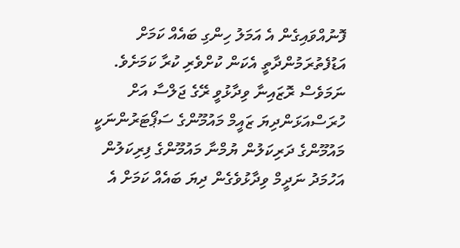ފޮނުއްވައިގެން އެ އަމަލު ހިންގި ބައެއް ކަމަށް އަޑުފެތުރަމުންދާތީ އެކަން ކުށްވެރި ކުރާ ކަމަށެވެ.
ނަމަވެސް ރޮޒައިނާ ވިދާޅުވީ ރޭގެ ޖަލްސާ އަށް ހުރަސްއަޅަންދިޔަ ޒައީމް މައުމޫންގެ ސަޕޯޓަރުންނަކީ މައުމޫންގެ ދަރިކަލުން ޔުމްނާ މައުމޫންގެ ފިރިކަލުން އަހުމަދު ނަދީމް ވިދާޅުވެގެން ދިޔަ ބައެއް ކަމަށް އެ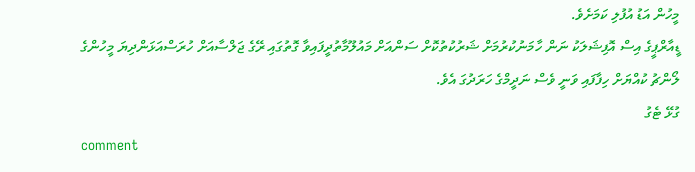މީހުން އަޑު އުފުލި ކަމަށެވެ.
ޑީއާރްޕީގެ އިސް އޮފިޝަލަކު ނަން ހާމަނުކުރުމަށް ޝަރުކުތުކޮށް ސަންއަށް މައުލޫމާތުދީފައިވާ ގޮތުގައި ރޭގެ ޖަލްސާއަށް ހުރަސްއަޅަންދިޔަ މީހުންގެ ލޯންޗު ކުއްޔަށް ހިފާފައި ވަނީ ވެސް ނަދީމްގެ ހަރަދުގަ އެވެ.
ގުޅޭ ޓެގު
comment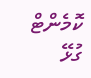ކޮމެންޓް
ގުޅޭ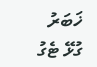ޚަބަރު
ގުޅޭ ޓެގު